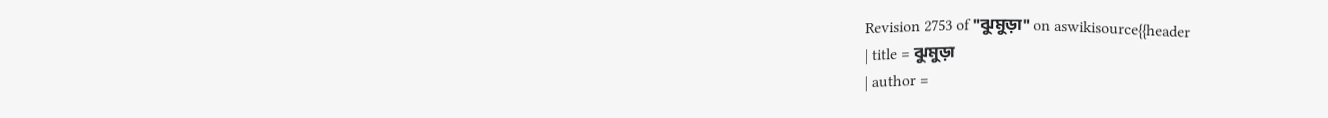Revision 2753 of "ঝুমুড়া" on aswikisource{{header
| title = ঝুমুড়া
| author =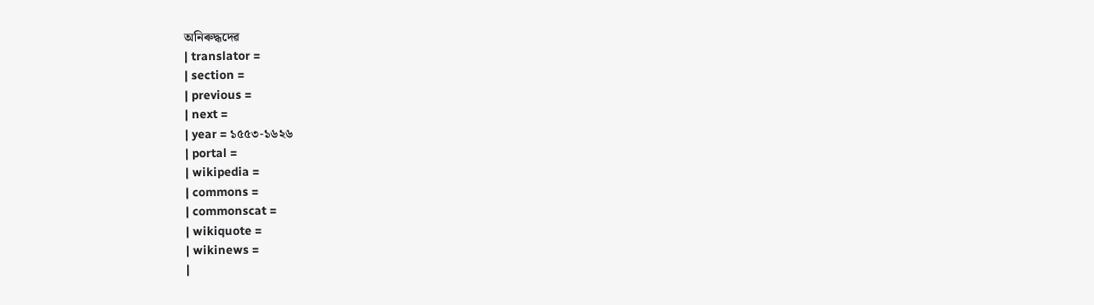অনিৰুদ্ধদেৱ
| translator =
| section =
| previous =
| next =
| year = ১৫৫৩-১৬২৬
| portal =
| wikipedia =
| commons =
| commonscat =
| wikiquote =
| wikinews =
|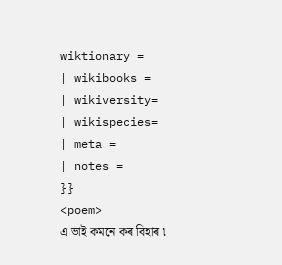wiktionary =
| wikibooks =
| wikiversity=
| wikispecies=
| meta =
| notes =
}}
<poem>
এ ভাই কমনে কৰ বিহাৰ ৷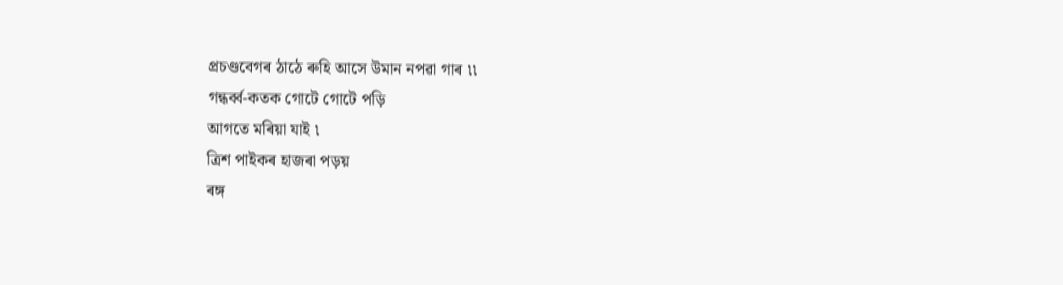প্ৰচণ্ডবেগৰ ঠাঠে ৰুহি আসে উমান নপৱা গাৰ ৷৷
গন্ধৰ্ব্ব-কতক গোটে গোটে পড়ি
আগতে মৰিয়া যাই ৷
ত্ৰিশ পাইকৰ হাজৰা পড়য়
ৰঙ্গ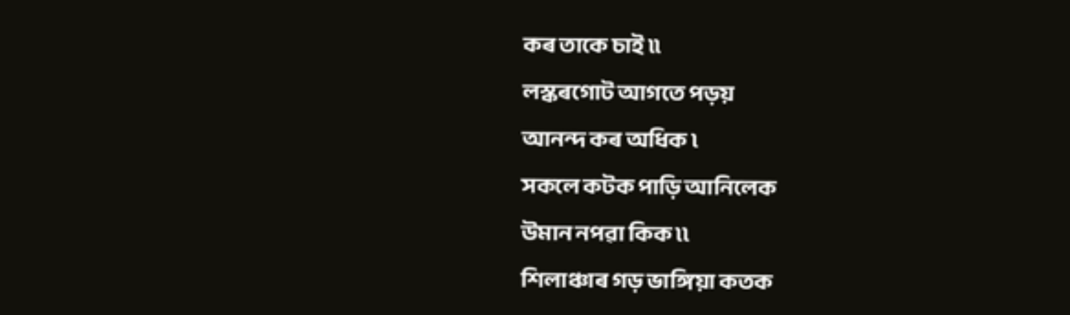কৰ তাকে চাই ৷৷
লস্কৰগোট আগতে পড়য়
আনন্দ কৰ অধিক ৷
সকলে কটক পাড়ি আনিলেক
উমান নপৱা কিক ৷৷
শিলাঞ্চাৰ গড় ভাঙ্গিয়া কতক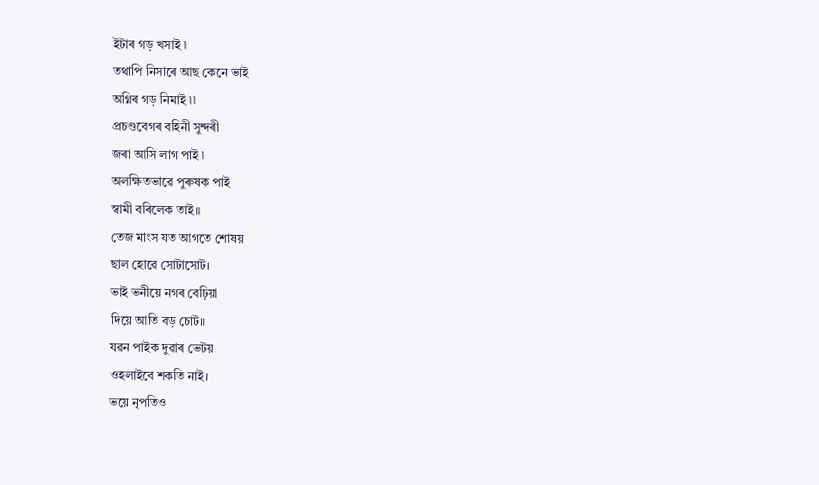ইটাৰ গড় খসাই ৷
তথাপি নিসাৰে আছ কেনে ভাই
অগ্নিৰ গড় নিমাই ৷৷
প্ৰচণ্ডবেগৰ বহিনী সুন্দৰী
জৰা আসি লাগ পাই ৷
অলক্ষিতভাৱে পুৰুষক পাই
স্বামী বৰিলেক তাই॥
তেজ মাংস যত আগতে শোষয়
ছাল হোৱে সোটাসোট।
ভাই ভনীয়ে নগৰ বেঢ়িয়া
দিয়ে আতি বড় চোট॥
যৱন পাইক দুৱাৰ ভেটয়
ওহলাইবে শকতি নাই।
ভয়ে নৃপতিও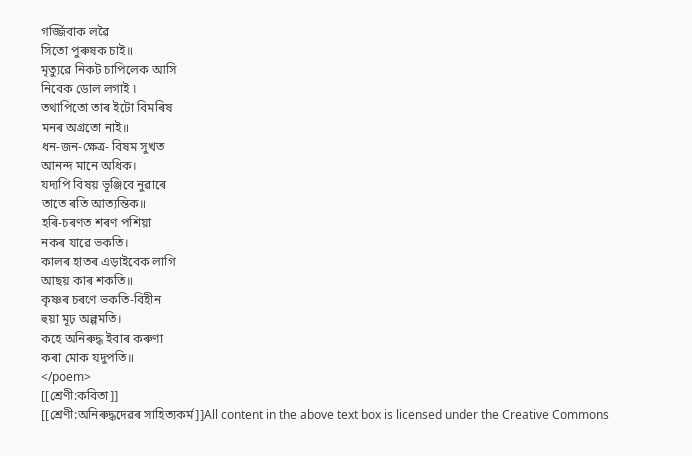গৰ্জ্জিবাক লৱৈ
সিতো পুৰুষক চাই॥
মৃত্যুৱে নিকট চাপিলেক আসি
নিবেক ডোল লগাই ৷
তথাপিতো তাৰ ইটো বিমৰিষ
মনৰ অগ্ৰতো নাই॥
ধন-জন-ক্ষেত্ৰ- বিষম সুখত
আনন্দ মানে অধিক।
যদ্যপি বিষয় ভূঞ্জিবে নুৱাৰে
তাতে ৰতি আত্যন্তিক॥
হৰি-চৰণত শৰণ পশিয়া
নকৰ যাৱে ভকতি।
কালৰ হাতৰ এড়াইবেক লাগি
আছয় কাৰ শকতি॥
কৃষ্ণৰ চৰণে ভকতি-বিহীন
হুয়া মূঢ় অল্পমতি।
কহে অনিৰুদ্ধ ইবাৰ কৰুণা
কৰা মোক যদুপতি॥
</poem>
[[শ্ৰেণী:কবিতা]]
[[শ্ৰেণী:অনিৰুদ্ধদেৱৰ সাহিত্যকৰ্ম]]All content in the above text box is licensed under the Creative Commons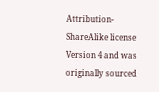Attribution-ShareAlike license Version 4 and was originally sourced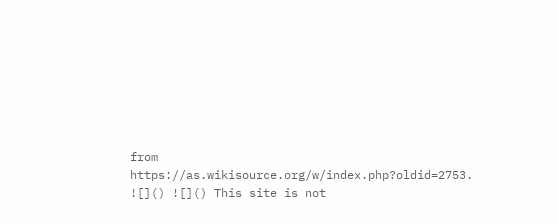from https://as.wikisource.org/w/index.php?oldid=2753.
![]() ![]() This site is not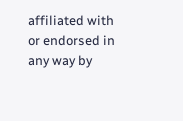affiliated with or endorsed in any way by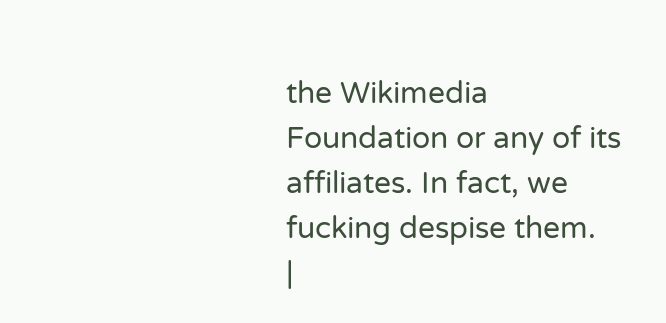the Wikimedia Foundation or any of its affiliates. In fact, we fucking despise them.
|